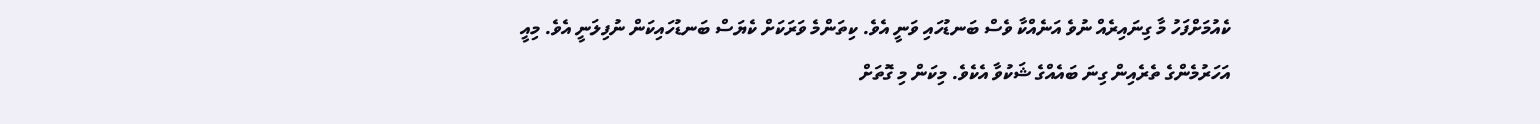ކެއުމަށްފަހު މާ ގިނައިރެއް ނުވެ އަނެއްކާ ވެސް ބަނޑުހައި ވަނީ އެވެ. ކިތަންމެ ވަރަކަށް ކެޔަސް ބަނޑުހައިކަން ނުފިލަނީ އެވެ. މިއީ އަހަރުމެންގެ ތެރެއިން ގިނަ ބައެއްގެ ޝަކުވާ އެކެވެ. މިކަން މި ގޮތަށް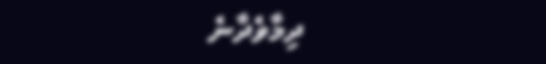ދިމާވެދާނެ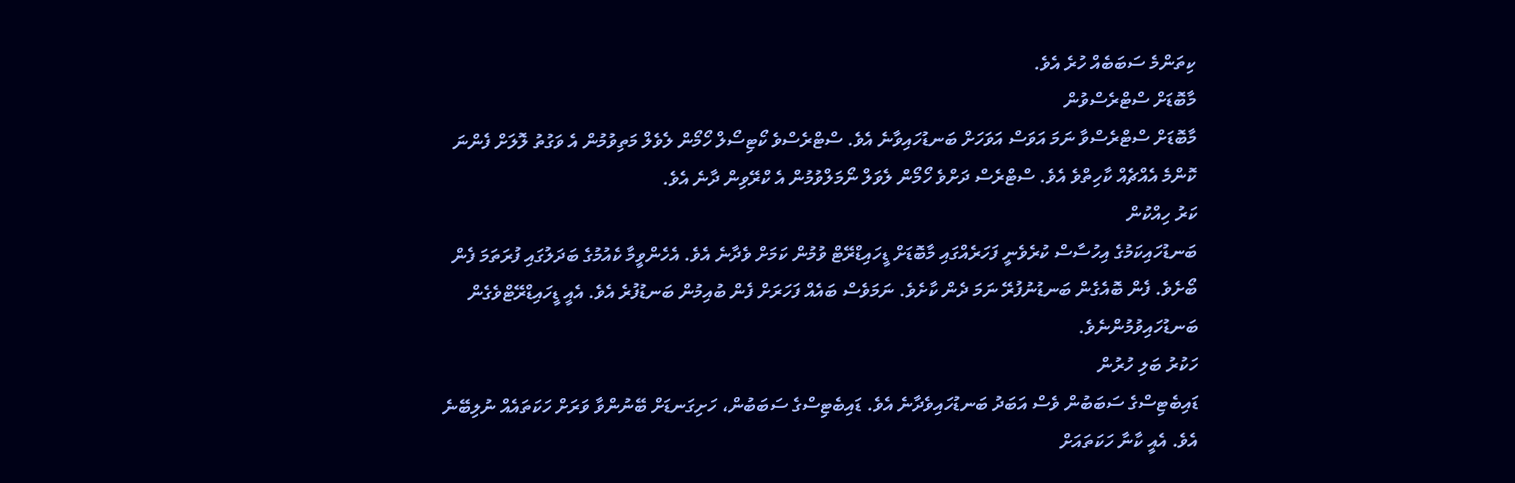ކިތަންމެ ސަބަބެއް ހުރެ އެވެ.
މާބޮޑަށް ސްޓްރެސްވުން
މާބޮޑަށް ސްޓްރެސްވާ ނަމަ އަވަސް އަވަހަށް ބަނޑުހައިވާނެ އެވެ. ސްޓްރެސްވެ ކޯޓިސޯލް ހޯމޯން ލެވެލް މަތިވުމުން އެ ވަގުތު ލޮލަށް ފެންނަ ކޮންމެ އެއްޗެއް ކާހިތްވެ އެވެ. ސްޓްރެސް ދަށްވެ ހޯމޯން ލެވަލް ނޯމަލްވުމުން އެ ކްރޭވިން ދާނެ އެވެ.
ކަރު ހިއްކުން
ބަނޑުހައިކަމުގެ އިހުސާސް ކުރެވެނީ ފަހަރެއްގައި މާބޮޑަށް ޑީހައިޑްރޭޓް ވުމުން ކަމަށް ވެދާނެ އެވެ. އެހެންވީމާ ކެއުމުގެ ބަދަލުގައި ފުރަތަމަ ފެން ބޯށެވެ. ފެން ބޮއެގެން ބަނޑުނުފުރޭ ނަމަ ދެން ކާށެވެ. ނަމަވެސް ބައެއް ފަހަރަށް ފެން ބުއިމުން ބަނޑުފުރެ އެވެ. އެއީ ޑީހައިޑްރޭޓްވެގެން ބަނޑުހައިވުމުންނެވެ.
ހަކުރު ބަލި ހުރުން
ޑައިބެޓިސްގެ ސަބަބުން ވެސް އަބަދު ބަނޑުހައިވެދާނެ އެވެ. ޑައިބެޓިސްގެ ސަބަބުން، ހަށިގަނޑަށް ބޭނުންވާ ވަރަށް ހަކަތައެއް ނުލިބޭނެ އެވެ. އެއީ ކާނާ ހަކަތައަށް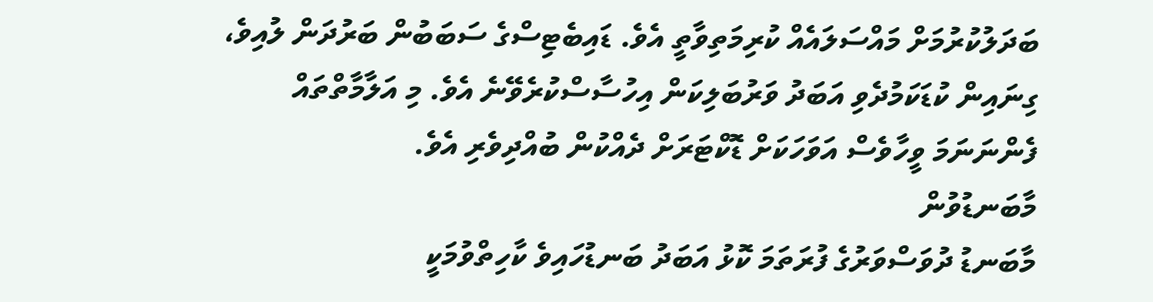ބަދަލުކުރުމަށް މައްސަލައެއް ކުރިމަތިވާތީ އެވެ. ޑައިބެޓިސްގެ ސަބަބުން ބަރުދަން ލުއިވެ، ގިނައިން ކުޑަކަމުދެވި އަބަދު ވަރުބަލިކަން އިހުސާސްކުރެވޭނެ އެވެ. މި އަލާމާތްތައް ފެންނަނަމަ ވީހާވެސް އަވަހަކަށް ޑޮކްޓަރަށް ދެއްކުން ބުއްދިވެރި އެވެ.
މާބަނޑުވުން
މާބަނޑު ދުވަސްވަރުގެ ފުރަތަމަ ކޮޅު އަބަދު ބަނޑުހައިވެ ކާހިތްވުމަކީ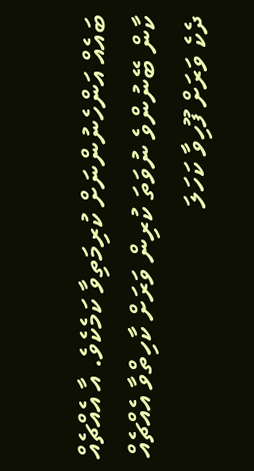ބައެއް އަންހެނުންނަށް ކުރިމަތިވާ ކަމެކެވެ. އާ އެއްޗެއް ކާން ބޭނުންވެ ނުވަތަ ކުރިން ވަރަށް ކާހިތްވާ އެއްޗެއް ދެކެ ވަރަށް ފޫހިވާ ކަހަލަ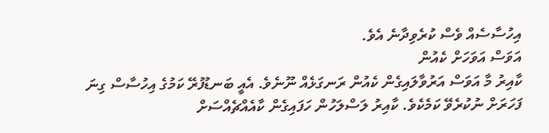އިހުސާސެއް ވެސް ކުރެވިދާނެ އެވެ.
އަވަސް އަވަހަށް ކެއުން
ކާއިރު މާ އަވަސް އަރުވާލައިގެން ކެއުން ރަނގަޅެއް ނޫނެވެ. އެއީ ބަނޑުފުރޭ ކަމުގެ އިހުސާސް ގިނަ ފަހަރަށް ނުކުރެވޭ ކަމެކެވެ. ކާއިރު ލަސްލަހުން ހަފައިގެން ކާއެއްޗެއްސަށް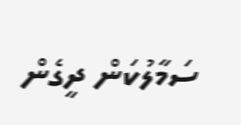ސަމާލުކަން ދީގެން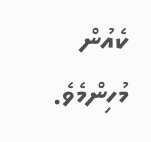ކެއުން މުހިންމެވެ.